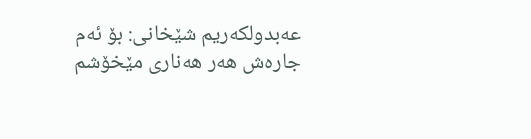عەبدولکەریم شێخانی: بۆ ئەم جارەش هەر هەنارى مێخۆشم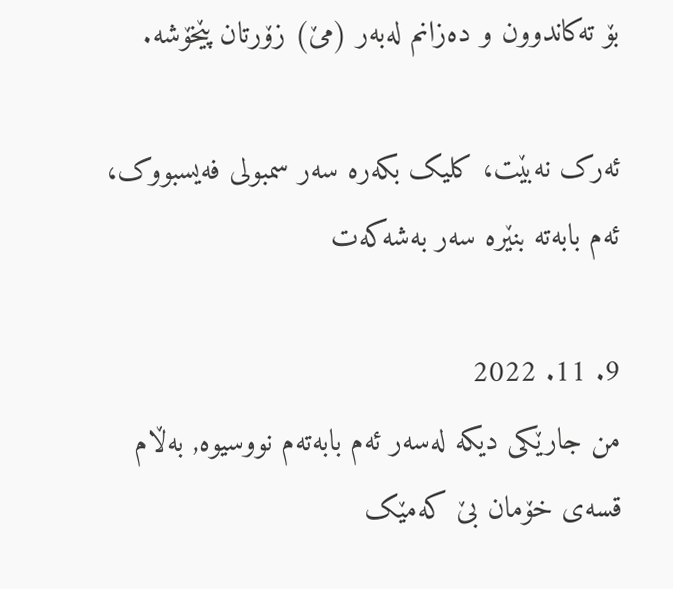بۆ تەکاندوون و دەزانم لەبەر (مێ) زۆرتان پێخۆشە.

ئەرک نەبێت، کلیک بکەرە سەر سمبولی فەیسبووک، ئەم بابەتە بنێرە سەر بەشەکەت

9. 11. 2022
من جارێکی دیکە لەسەر ئەم بابەتەم نووسیوە, بەڵام قسەى خۆمان بێ کەمێک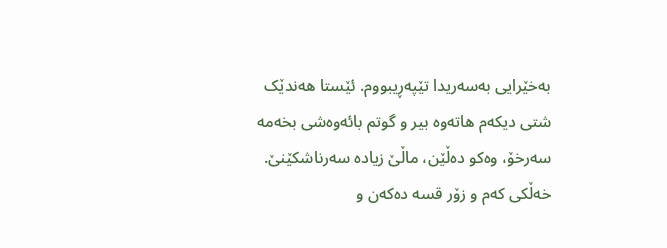بەخێرایی بەسەریدا تێپەڕیبووم. ئێستا هەندێک شتی دیکەم هاتەوە بیر و گوتم بائەوەشی بخەمە سەرخۆ، وەکو دەڵێن، ماڵێ زیادە سەرناشکێنێ. خەڵکی کەم و زۆر قسە دەکەن و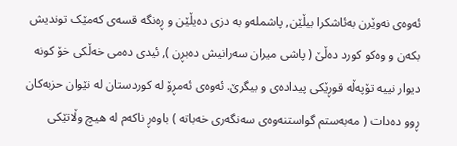ئەوەى نەوێرن بەئاشکرا بیڵێن, پاشملەو بە دزى دەیڵێن و ڕەنگە قسەى کەمێک توندیش بکەن و وەکو کورد دەڵێ ( پاشی میران سەرانیش دەبڕن ), ئیدى دەمی خەڵکی خۆ کونە دیوار نییە تۆپەڵە قوڕێکی پیدادەى و بیگرێ. ئەوەى ئەمڕۆ لە کوردستان لە نێوان حزبەکان ڕوو دەدات ( مەبەستم گواستنەوەى سەنگەرى خەباتە ) باوەڕ ناکەم لە هیچ وڵاتێکی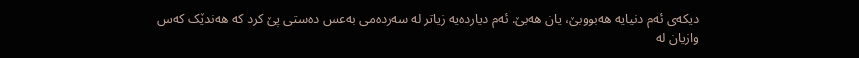دیکەى ئەم دنیایە هەبووبێ، یان هەبێ. ئەم دیاردەیە زیاتر لە سەردەمی بەعس دەستی پێ کرد کە هەندێک کەس وازیان لە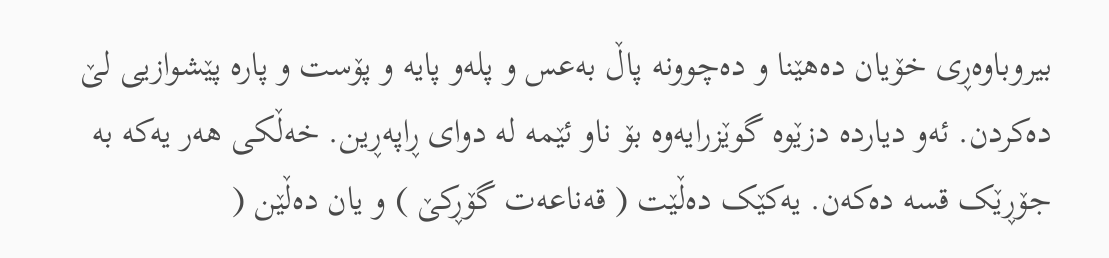بیروباوەڕى خۆیان دەهێنا و دەچوونە پاڵ بەعس و پلەو پایە و پۆست و پارە پێشوازیی لێ دەکردن. ئەو دیاردە دزێوە گوێزرایەوە بۆ ناو ئێمە لە دوای ڕاپەڕین. خەڵکی هەر یەکە بە جۆڕێک قسە دەکەن. یەکێک دەڵێت ( قەناعەت گۆڕکێ ) و یان دەڵێن (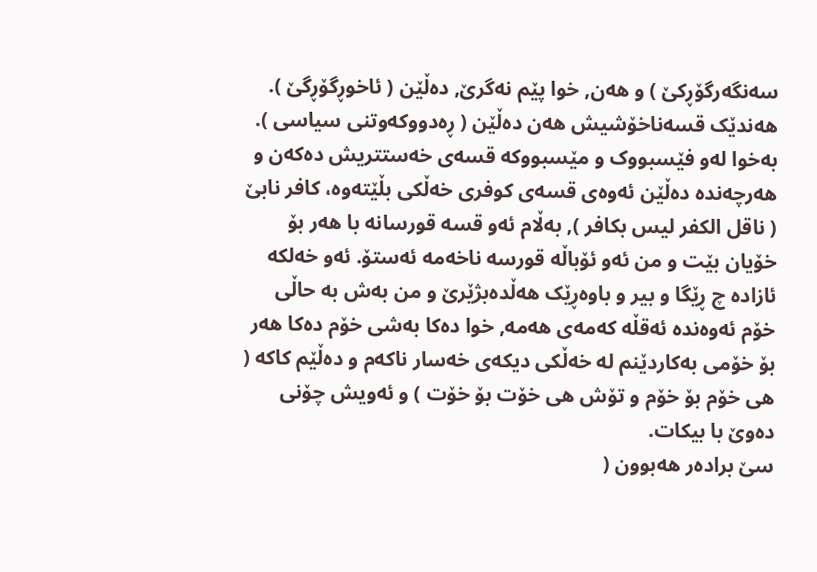سەنگەرگۆڕکێ ) و هەن, خوا پێم نەگرێ, دەڵێن ( ئاخوڕگۆڕگێ ). هەندێک قسەناخۆشیش هەن دەڵێن ( ڕەدووکەوتنی سیاسی ). بەخوا لەو فێسبووک و مێسبووکە قسەى خەستتریش دەکەن و هەرچەندە دەڵێن ئەوەى قسەى کوفرى خەڵکی بڵێتەوە، کافر نابێ ( ناقل الکفر لیس بکافر ), بەڵام ئەو قسە قورسانە با هەر بۆ خۆیان بێت و من ئەو ئۆباڵە قورسە ناخەمە ئەستۆ. ئەو خەلکە ئازادە چ ڕێگا و بیر و باوەڕێک هەڵدەبژێرێ و من بەش بە حاڵی خۆم ئەوەندە ئەقڵە کەمەى هەمە, خوا دەکا بەشی خۆم دەکا هەر بۆ خۆمی بەکاردێنم لە خەڵکی دیکەى خەسار ناکەم و دەڵێم کاکە ( هى خۆم بۆ خۆم و تۆش هى خۆت بۆ خۆت ) و ئەویش چۆنی دەوێ با بیکات.
سێ برادەر هەبوون (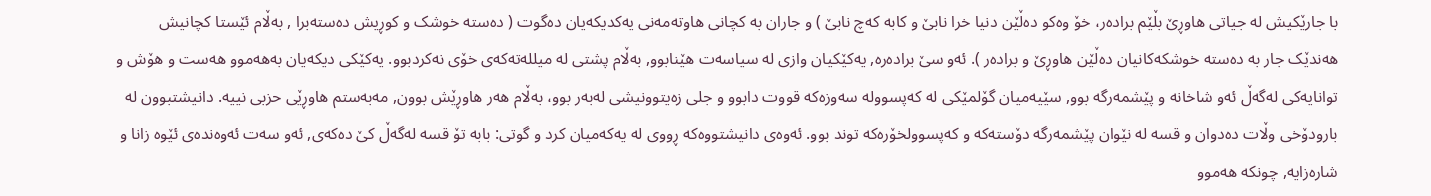با جارێکیش لە جیاتی هاوڕێ بڵێم برادەر، خۆ وەکو دەڵێن دنیا خرا نابێ و کابە کەچ نابێ ) و جاران بە کچانی هاوتەمەنی یەکدیکەیان دەگوت ( دەستە خوشک و کوڕیش دەستەبرا , بەڵام ئێستا کچانیش هەندێک جار بە دەستە خوشکەکانیان دەڵێن هاوڕێ و برادەر ). ئەو سێ برادەرە, یەکێکیان وازى لە سیاسەت هێنابوو, بەڵام پشتى لە میللەتەکەى خۆى نەکردبوو. یەکێکی دیکەیان بەهەموو هەست و هۆش و توانایەکی لەگەڵ ئەو شاخانە و پێشمەرگە بوو, سێیەمیان گۆلمێکی لە کەپسوولە سەوزەکە قووت دابوو و جلی زەیتوونیشی لەبەر بوو، بەڵام هەر هاوڕێش بوون, مەبەستم هاوڕێی حزبی نییە. دانیشتبوون لە بارودۆخی وڵات دەدوان و قسە لە نێوان پێشمەرگە دۆستەکە و کەپسوولخۆرەکە توند بوو. ئەوەى دانیشتووەکە ڕووى لە یەکەمیان کرد و گوتی: بابە تۆ قسە لەگەڵ کێ دەکەى, ئەو سەت ئەوەندەى ئێوە زانا و شارەزایە, چونکە هەموو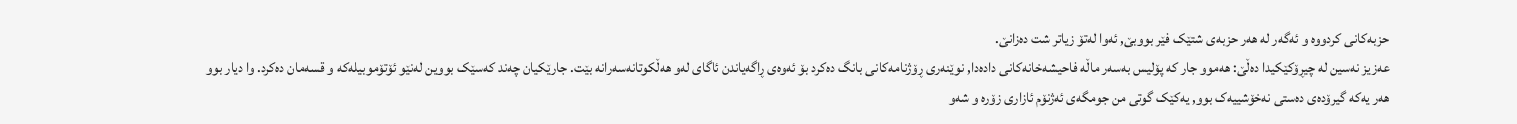حزبەکانی کردووە و ئەگەر لە هەر حزبەى شتێک فێر بووبێ, ئەوا لەتۆ زیاتر شت دەزانێ.
عەزیز نەسین لە چیڕۆکێکیدا دەڵێ: هەموو جار کە پۆلیس بەسەر ماڵە فاحیشەخانەکانی دادەدا, نوێنەرى ڕۆژنامەکانی بانگ دەکرد بۆ ئەوەى ڕاگەیاندن ئاگاى لەو هەڵکوتانەسەرانە بێت. جارێکیان چەند کەسێک بووین لەنێو ئۆتۆموبیلەکە و قسەمان دەکرد. وا دیار بوو هەر یەکە گیرۆدەى دەستی نەخۆشییەک بوو, یەکێک گوتی من جومگەى ئەژنۆم ئازارى زۆرە و شەو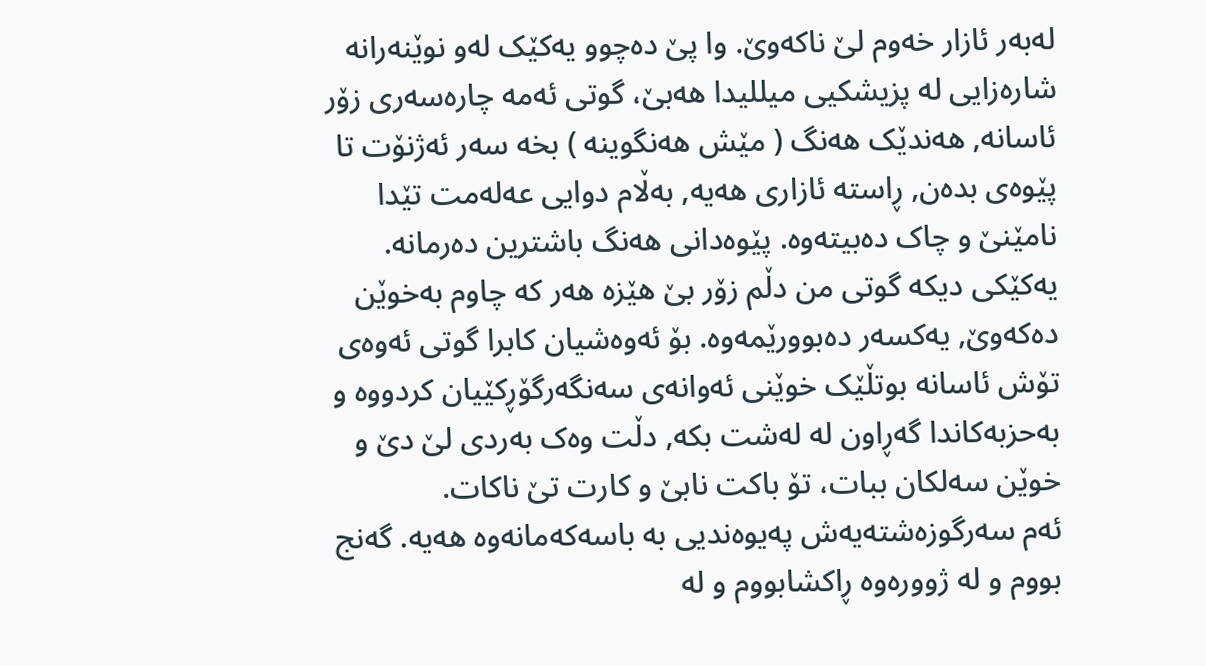لەبەر ئازار خەوم لێ ناکەوێ. وا پێ دەچوو یەکێک لەو نوێنەرانە شارەزایی لە پزیشکیی میللیدا هەبێ، گوتی ئەمە چارەسەرى زۆر ئاسانە, هەندێک هەنگ ( مێش هەنگوینە ) بخە سەر ئەژنۆت تا پێوەى بدەن, ڕاستە ئازارى هەیە, بەڵام دوایى عەلەمت تێدا نامێنێ و چاک دەبیتەوە. پێوەدانی هەنگ باشترین دەرمانە. یەکێکی دیکە گوتى من دڵم زۆر بێ هێزە هەر کە چاوم بەخوێن دەکەوێ, یەکسەر دەبوورێمەوە. بۆ ئەوەشیان کابرا گوتی ئەوەى تۆش ئاسانە بوتڵێک خوێنی ئەوانەى سەنگەرگۆڕکێیان کردووە و بەحزبەکاندا گەڕاون لە لەشت بکە, دڵت وەک بەردى لێ دێ و خوێن سەلکان ببات، تۆ باکت نابێ و کارت تێ ناکات.
ئەم سەرگوزەشتەیەش پەیوەندیی بە باسەکەمانەوە هەیە. گەنج بووم و لە ژوورەوە ڕاکشابووم و لە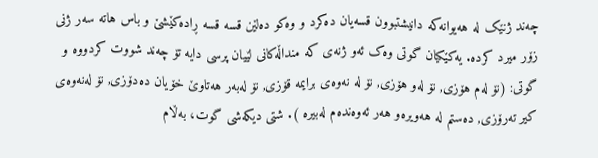چەند ژنێک لە هەیوانەکە دانیشتبوون قسەیان دەکرد و وەکو دەلێن قسە قسە ڕادەکێشێ و باس هاتە سەر ژنی زۆر میرد کردە. یەکێکیان گوتی وەک ئەو ژنەى کە منداڵەکانی لێیان پرسی دایە تۆ چەند شووت کردووە و گوتی: (نۆ لەم هۆزى, نۆ لەو هۆزی, نۆ لە نەوەى برایمە قۆزی, نۆ لەبەر هەتاوێ خۆیان دەدۆزی, نۆ لەنەوەى کیر تەرۆزی, دەستم لە هەویرەو هەر ئەوەندەم لەبیرە ). شتى دیکەشی گوت، بەڵام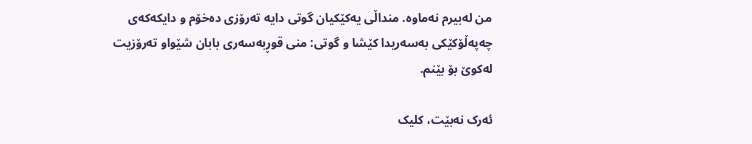من لەبیرم نەماوە. منداڵی یەکێکیان گوتی دایە تەرۆزى دەخۆم و دایکەکەى چەپەڵۆکێکی بەسەریدا کێشا و گوتی: منی قوڕبەسەرى بابان شێواو تەرۆزیت لەکوێ بۆ بێنم.

ئەرک نەبێت، کلیک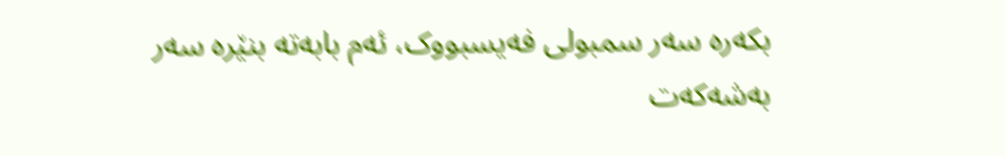بکەرە سەر سمبولی فەیسبووک، ئەم بابەتە بنێرە سەر بەشەکەت